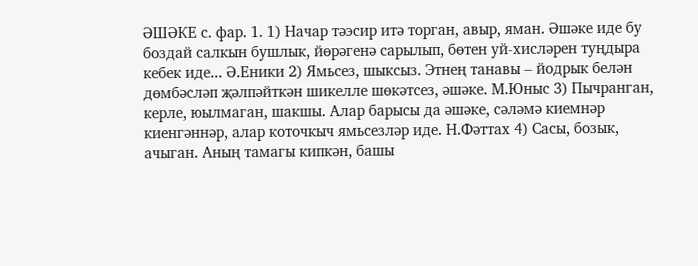ӘШӘКЕ с. фар. 1. 1) Начар тәэсир итә торган, авыр, яман. Әшәке иде бу боздай салкын бушлык, йөрәгенә сарылып, бөтен уй-хисләрен туңдыра кебек иде... Ә.Еники 2) Ямьсез, шыксыз. Этнең танавы – йодрык белән дөмбәсләп җәлпәйткән шикелле шөкәтсез, әшәке. М.Юныс 3) Пычранган, керле, юылмаган, шакшы. Алар барысы да әшәке, сәләмә киемнәр киенгәннәр, алар коточкыч ямьсезләр иде. Н.Фәттах 4) Сасы, бозык, ачыган. Аның тамагы кипкән, башы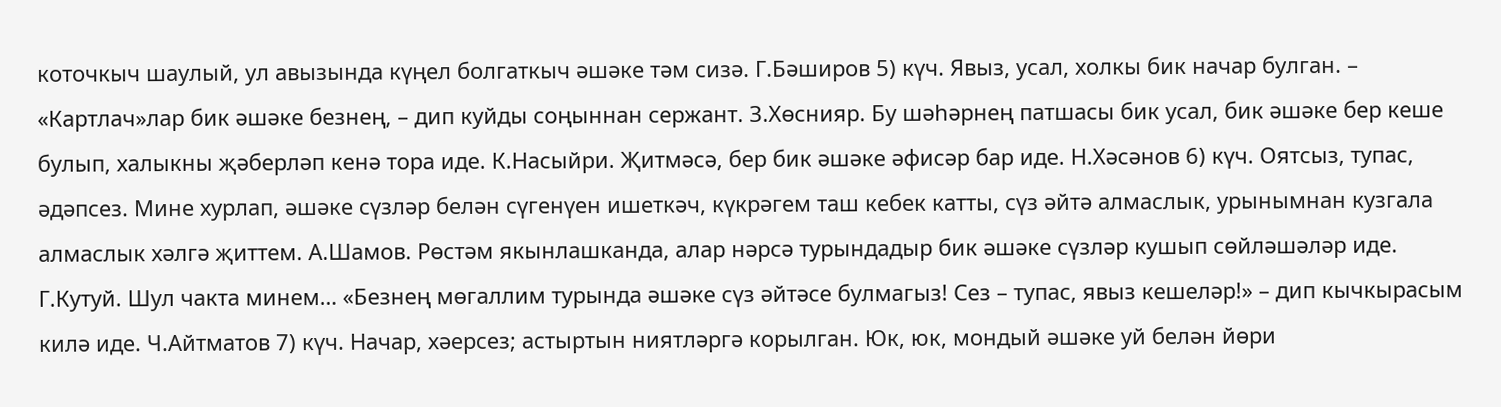коточкыч шаулый, ул авызында күңел болгаткыч әшәке тәм сизә. Г.Бәширов 5) күч. Явыз, усал, холкы бик начар булган. – «Картлач»лар бик әшәке безнең, – дип куйды соңыннан сержант. З.Хөснияр. Бу шәһәрнең патшасы бик усал, бик әшәке бер кеше булып, халыкны җәберләп кенә тора иде. К.Насыйри. Җитмәсә, бер бик әшәке әфисәр бар иде. Н.Хәсәнов 6) күч. Оятсыз, тупас, әдәпсез. Мине хурлап, әшәке сүзләр белән сүгенүен ишеткәч, күкрәгем таш кебек катты, сүз әйтә алмаслык, урынымнан кузгала алмаслык хәлгә җиттем. А.Шамов. Рөстәм якынлашканда, алар нәрсә турындадыр бик әшәке сүзләр кушып сөйләшәләр иде. Г.Кутуй. Шул чакта минем… «Безнең мөгаллим турында әшәке сүз әйтәсе булмагыз! Сез – тупас, явыз кешеләр!» – дип кычкырасым килә иде. Ч.Айтматов 7) күч. Начар, хәерсез; астыртын ниятләргә корылган. Юк, юк, мондый әшәке уй белән йөри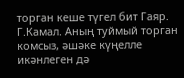торган кеше түгел бит Гаяр. Г.Камал. Аның туймый торган комсыз, әшәке күңелле икәнлеген дә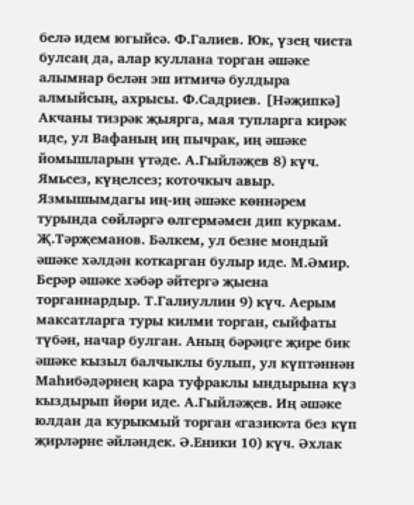белә идем югыйсә. Ф.Галиев. Юк, үзең чиста булсаң да, алар куллана торган әшәке алымнар белән эш итмичә булдыра алмыйсың, ахрысы. Ф.Садриев. [Нәҗипкә] Акчаны тизрәк җыярга, мая тупларга кирәк иде, ул Вафаның иң пычрак, иң әшәке йомышларын үтәде. А.Гыйләҗев 8) күч. Ямьсез, күңелсез; коточкыч авыр. Язмышымдагы иң-иң әшәке көннәрем турында сөйләргә өлгермәмен дип куркам. Җ.Тәрҗеманов. Бәлкем, ул безне мондый әшәке хәлдән коткарган булыр иде. М.Әмир. Берәр әшәке хәбәр әйтергә җыена торганнардыр. Т.Галиуллин 9) күч. Аерым максатларга туры килми торган, сыйфаты түбән, начар булган. Аның бәрәңге җире бик әшәке кызыл балчыклы булып, ул күптәннән Маһибәдәрнең кара туфраклы ындырына күз кыздырып йөри иде. А.Гыйләҗев. Иң әшәке юлдан да курыкмый торган «газик»та без күп җирләрне әйләндек. Ә.Еники 10) күч. Әхлак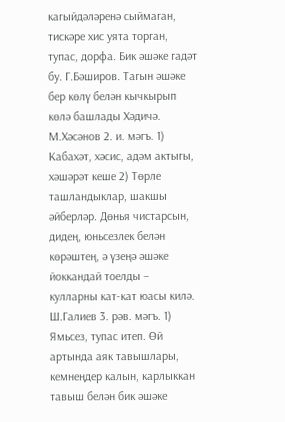кагыйдәләренә сыймаган, тискәре хис уята торган, тупас, дорфа. Бик әшәке гадәт бу. Г.Бәширов. Тагын әшәке бер көлү белән кычкырып көлә башлады Хәдичә. М.Хәсәнов 2. и. мәгъ. 1) Кабахәт, хәсис, адәм актыгы, хәшәрәт кеше 2) Төрле ташландыклар, шакшы әйберләр. Дөнья чистарсын, дидең, юньсезлек белән көрәштең, ә үзеңә әшәке йоккандай тоелды – кулларны кат-кат юасы килә. Ш.Галиев 3. рәв. мәгъ. 1) Ямьсез, тупас итеп. Өй артында аяк тавышлары, кемнеңдер калын, карлыккан тавыш белән бик әшәке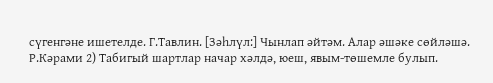сүгенгәне ишетелде. Г.Тавлин. [Зәһлүл:] Чынлап әйтәм. Алар әшәке сөйләшә. Р.Кәрами 2) Табигый шартлар начар хәлдә, юеш, явым-төшемле булып.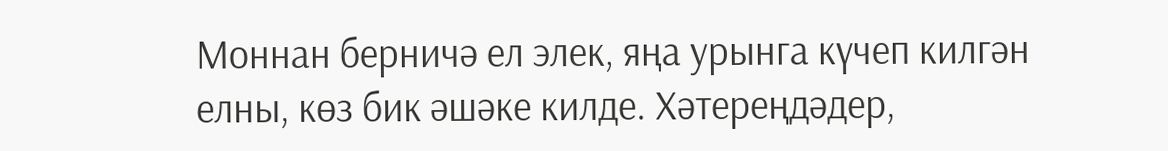Моннан берничә ел элек, яңа урынга күчеп килгән елны, көз бик әшәке килде. Хәтереңдәдер,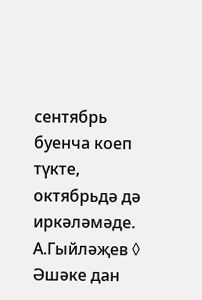сентябрь буенча коеп түкте, октябрьдә дә иркәләмәде. А.Гыйләҗев ◊ Әшәке дан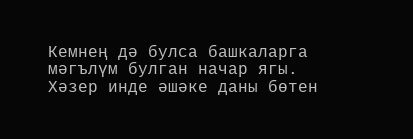Кемнең дә булса башкаларга мәгълүм булган начар ягы. Хәзер инде әшәке даны бөтен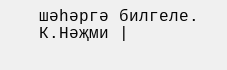шәһәргә билгеле. К.Нәҗми |